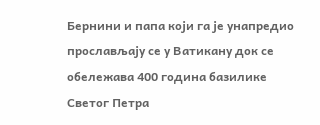Бернини и папа који га је унапредио прослављају се у Ватикану док се обележава 400 година базилике Светог Петра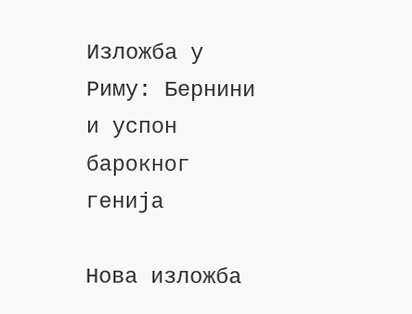Изложба у Риму: Бернини и успон барокног генија

Нова изложба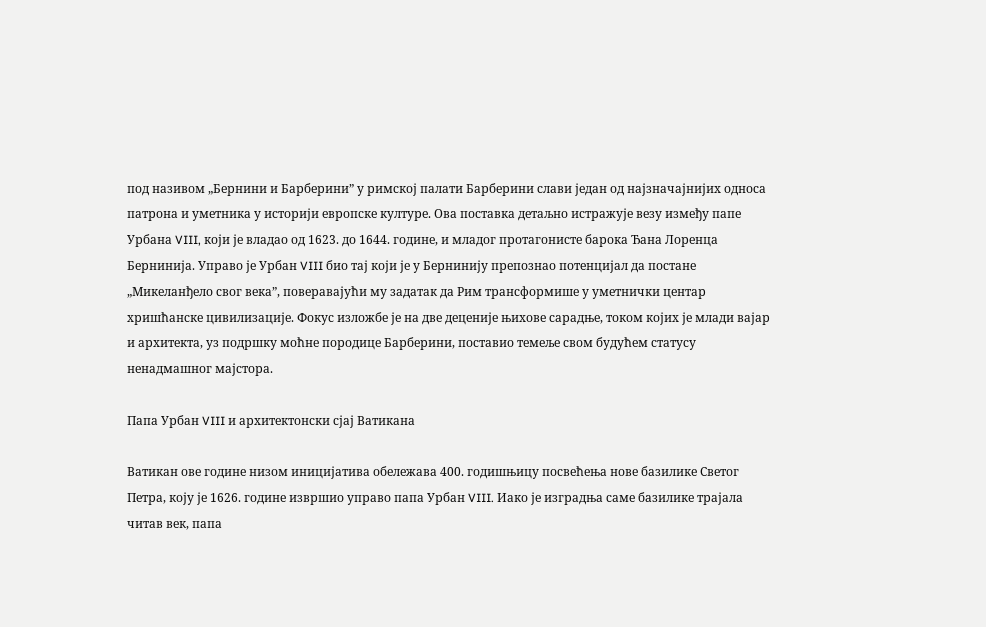под називом „Бернини и Барберини” у римској палати Барберини слави један од најзначајнијих односа патрона и уметника у историји европске културе. Ова поставка детаљно истражује везу између папе Урбана VIII, који је владао од 1623. до 1644. године, и младог протагонисте барока Ђана Лоренца Бернинија. Управо је Урбан VIII био тај који је у Бернинију препознао потенцијал да постане „Микеланђело свог века”, поверавајући му задатак да Рим трансформише у уметнички центар хришћанске цивилизације. Фокус изложбе је на две деценије њихове сарадње, током којих је млади вајар и архитекта, уз подршку моћне породице Барберини, поставио темеље свом будућем статусу ненадмашног мајстора.

Папа Урбан VIII и архитектонски сјај Ватикана

Ватикан ове године низом иницијатива обележава 400. годишњицу посвећења нове базилике Светог Петра, коју је 1626. године извршио управо папа Урбан VIII. Иако је изградња саме базилике трајала читав век, папа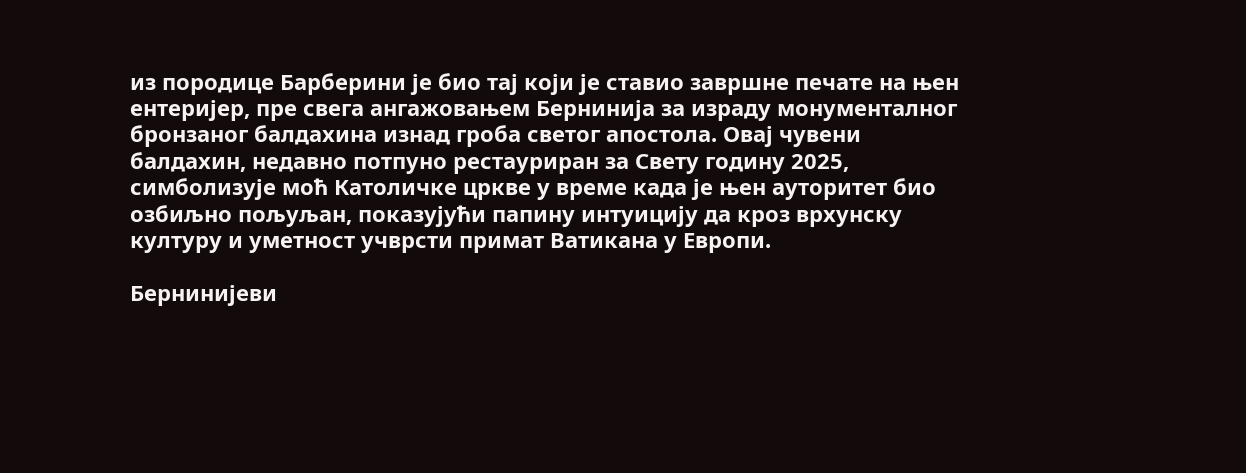из породице Барберини је био тај који је ставио завршне печатe на њен ентеријер, пре свега ангажовањем Бернинија за израду монументалног бронзаног балдахина изнад гроба светог апостола. Овај чувени балдахин, недавно потпуно рестауриран за Свету годину 2025, симболизује моћ Католичке цркве у време када је њен ауторитет био озбиљно пољуљан, показујући папину интуицију да кроз врхунску културу и уметност учврсти примат Ватикана у Европи.

Бернинијеви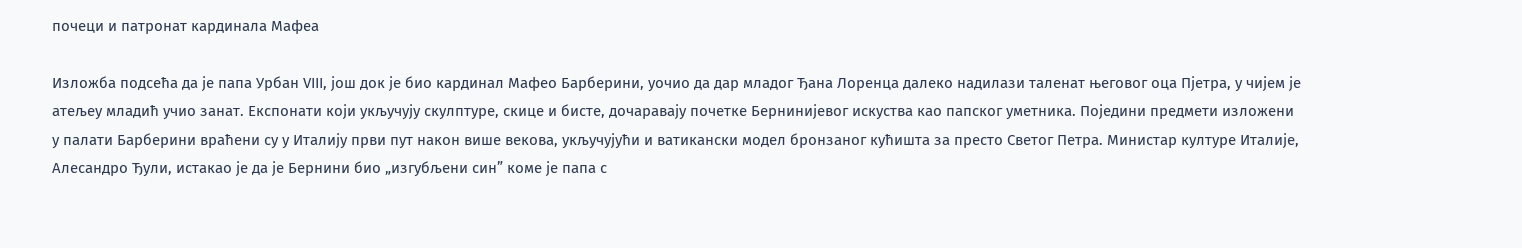почеци и патронат кардинала Мафеа

Изложба подсећа да је папа Урбан VIII, још док је био кардинал Мафео Барберини, уочио да дар младог Ђана Лоренца далеко надилази таленат његовог оца Пјетра, у чијем је атељеу младић учио занат. Експонати који укључују скулптуре, скице и бисте, дочаравају почетке Бернинијевог искуства као папског уметника. Поједини предмети изложени у палати Барберини враћени су у Италију први пут након више векова, укључујући и ватикански модел бронзаног кућишта за престо Светог Петра. Министар културе Италије, Алесандро Ђули, истакао је да је Бернини био „изгубљени син” коме је папа с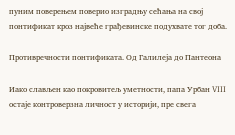пуним поверењем поверио изградњу сећања на свој понтификат кроз највеће грађевинске подухвате тог доба.

Противречности понтификата. Од Галилеја до Пантеона

Иако слављен као покровитељ уметности, папа Урбан VIII остаје контроверзна личност у историји, пре свега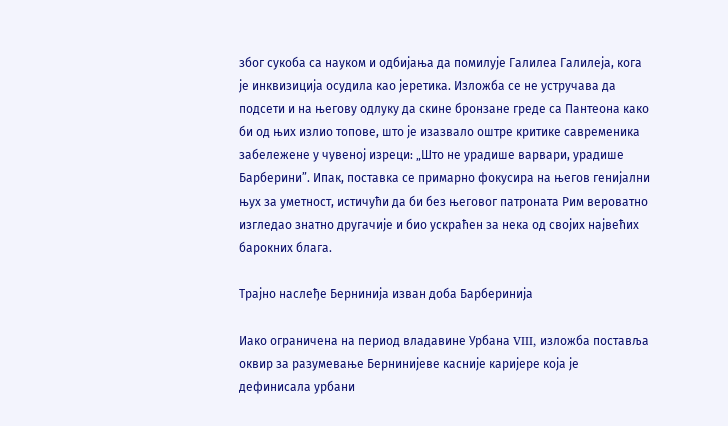због сукоба са науком и одбијања да помилује Галилеа Галилеја, кога је инквизиција осудила као јеретика. Изложба се не устручава да подсети и на његову одлуку да скине бронзане греде са Пантеона како би од њих излио топове, што је изазвало оштре критике савременика забележене у чувеној изреци: „Што не урадише варвари, урадише Барберини”. Ипак, поставка се примарно фокусира на његов генијални њух за уметност, истичући да би без његовог патроната Рим вероватно изгледао знатно другачије и био ускраћен за нека од својих највећих барокних блага.

Трајно наслеђе Бернинија изван доба Барберинија

Иако ограничена на период владавине Урбана VIII, изложба поставља оквир за разумевање Бернинијеве касније каријере која је дефинисала урбани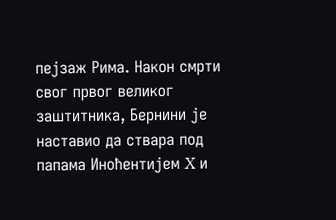пејзаж Рима. Након смрти свог првог великог заштитника, Бернини је наставио да ствара под папама Иноћентијем X и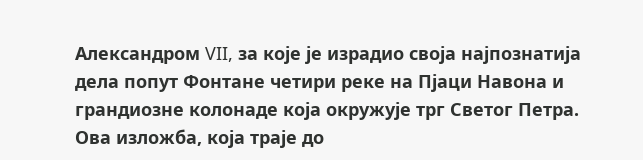Александром VII, за које је израдио своја најпознатија дела попут Фонтане четири реке на Пјаци Навона и грандиозне колонаде која окружује трг Светог Петра. Ова изложба, која траје до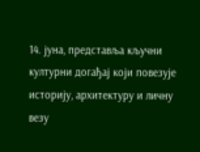14. јуна, представља кључни културни догађај који повезује историју, архитектуру и личну везу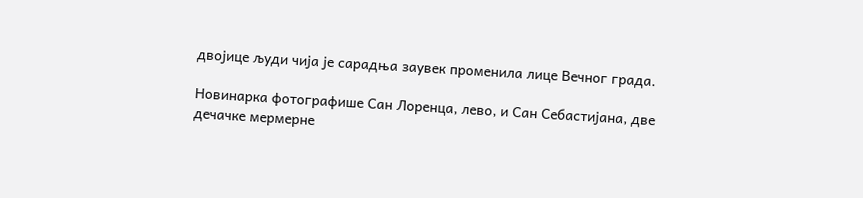двојице људи чија је сарадња заувек променила лице Вечног града.

Новинарка фотографише Сан Лоренца, лево, и Сан Себастијана, две дечачке мермерне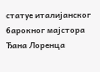статуе италијанског барокног мајстора Ђана Лоренца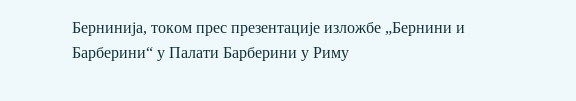Бернинија, током прес презентације изложбе „Бернини и Барберини“ у Палати Барберини у Риму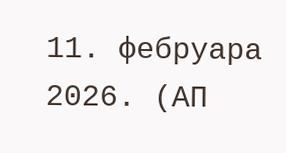11. фебруара 2026. (АП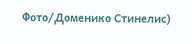Фото/Доменико Стинелис)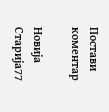Постави коментар

Новија Старијa77